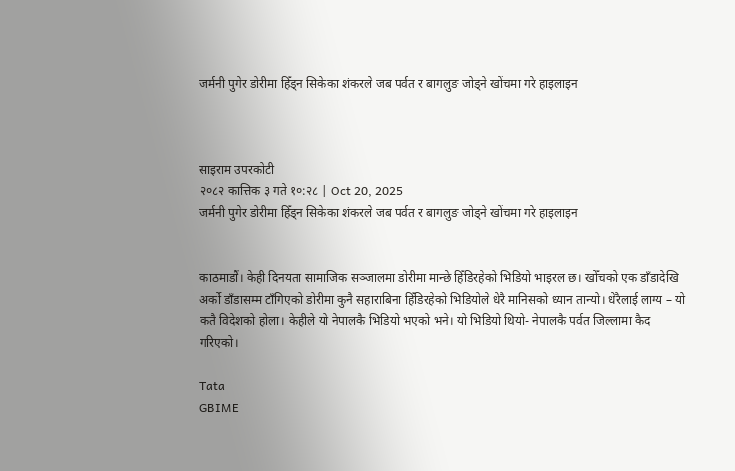जर्मनी पुगेर डोरीमा हिँड्न सिकेका शंकरले जब पर्वत र बागलुङ जोड्ने खोंचमा गरे हाइलाइन



साइराम उपरकोटी
२०८२ कात्तिक ३ गते १०:२८ | Oct 20, 2025
जर्मनी पुगेर डोरीमा हिँड्न सिकेका शंकरले जब पर्वत र बागलुङ जोड्ने खोंचमा गरे हाइलाइन


काठमाडौं। केही दिनयता सामाजिक सञ्जालमा डोरीमा मान्छे हिँडिरहेको भिडियो भाइरल छ। खोँचको एक डाँडादेखि अर्को डाँडासम्म टाँगिएको डोरीमा कुनै सहाराबिना हिँडिरहेको भिडियोले धेरै मानिसको ध्यान तान्यो। धेरैलाई लाग्य – यो कतै विदेशको होला। केहीले यो नेपालकै भिडियो भएको भने। यो भिडियो थियो- नेपालकै पर्वत जिल्लामा कैद गरिएको।

Tata
GBIME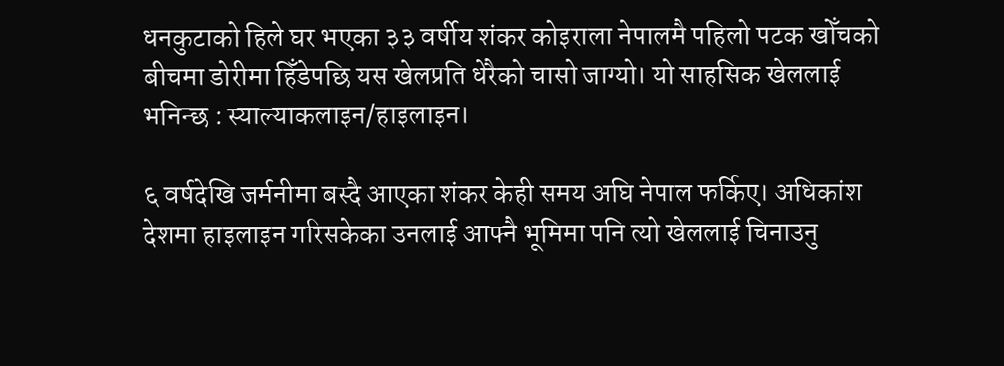धनकुटाको हिले घर भएका ३३ वर्षीय शंकर कोइराला नेपालमै पहिलो पटक खोँचको बीचमा डोरीमा हिँडेपछि यस खेलप्रति धेरैको चासो जाग्यो। यो साहसिक खेललाई भनिन्छ : स्याल्याकलाइन/हाइलाइन।

६ वर्षदेखि जर्मनीमा बस्दै आएका शंकर केही समय अघि नेपाल फर्किए। अधिकांश देशमा हाइलाइन गरिसकेका उनलाई आफ्नै भूमिमा पनि त्यो खेललाई चिनाउनु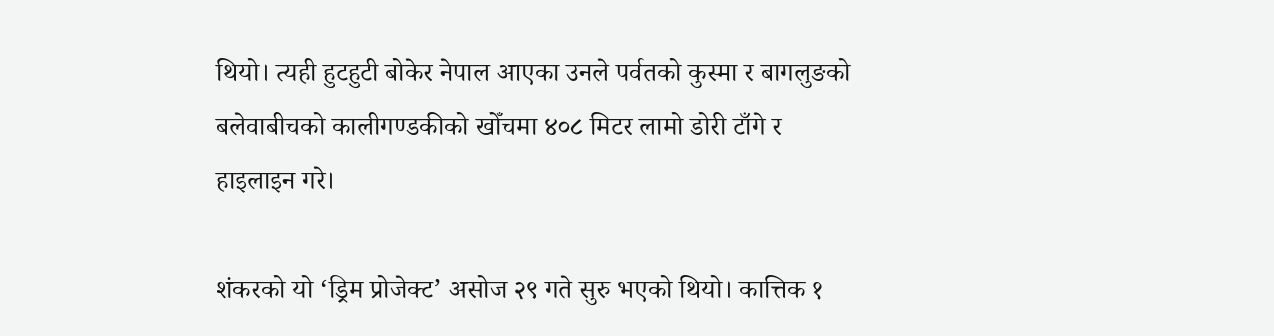थियो। त्यही हुटहुटी बोकेर नेपाल आएका उनले पर्वतको कुस्मा र बागलुङको बलेवाबीचको कालीगण्डकीको खोँचमा ४०८ मिटर लामो डोरी टाँगे र हाइलाइन गरे।

शंकरको यो ‘ड्रिम प्रोजेक्ट’ असोज २९ गते सुरु भएको थियो। कात्तिक १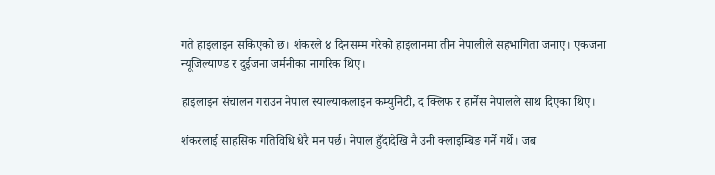गते हाइलाइन सकिएको छ। शंकरले ४ दिनसम्म गरेको हाइलानमा तीन नेपालीले सहभागिता जनाए। एकजना न्यूजिल्याण्ड र दुईजना जर्मनीका नागरिक थिए।

हाइलाइन संचालन गराउन नेपाल स्याल्याकलाइन कम्युनिटी, द क्लिफ र हार्नेस नेपालले साथ दिएका थिए।

शंकरलाई साहसिक गतिविधि धेरै मन पर्छ। नेपाल हुँदादेखि नै उनी क्लाइम्बिङ गर्ने गर्थे। जब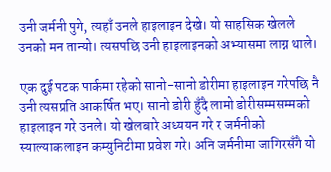उनी जर्मनी पुगे, त्यहाँ उनले हाइलाइन देखे। यो साहसिक खेलले उनको मन तान्यो। त्यसपछि उनी हाइलाइनको अभ्यासमा लाग्न थाले।

एक दुई पटक पार्कमा रहेको सानो-सानो डोरीमा हाइलाइन गरेपछि नै उनी त्यसप्रति आकर्षित भए। सानो डोरी हुँदै लामो डोरीसम्मसम्मको हाइलाइन गरे उनले। यो खेलबारे अध्ययन गरे र जर्मनीको स्याल्याकलाइन कम्युनिटीमा प्रवेश गरे। अनि जर्मनीमा जागिरसँगै यो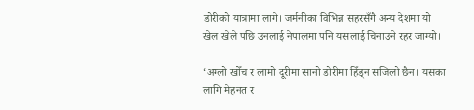डोरीको यात्रामा लागे। जर्मनीका विभिन्न सहरसँगै अन्य देशमा यो खेल खेले पछि उनलाई नेपालमा पनि यसलाई चिनाउने रहर जाग्यो।

‘अग्लो खोँच र लामो दूरीमा सानो डोरीमा हिँड्न सजिलो छैन। यसका लागि मेहनत र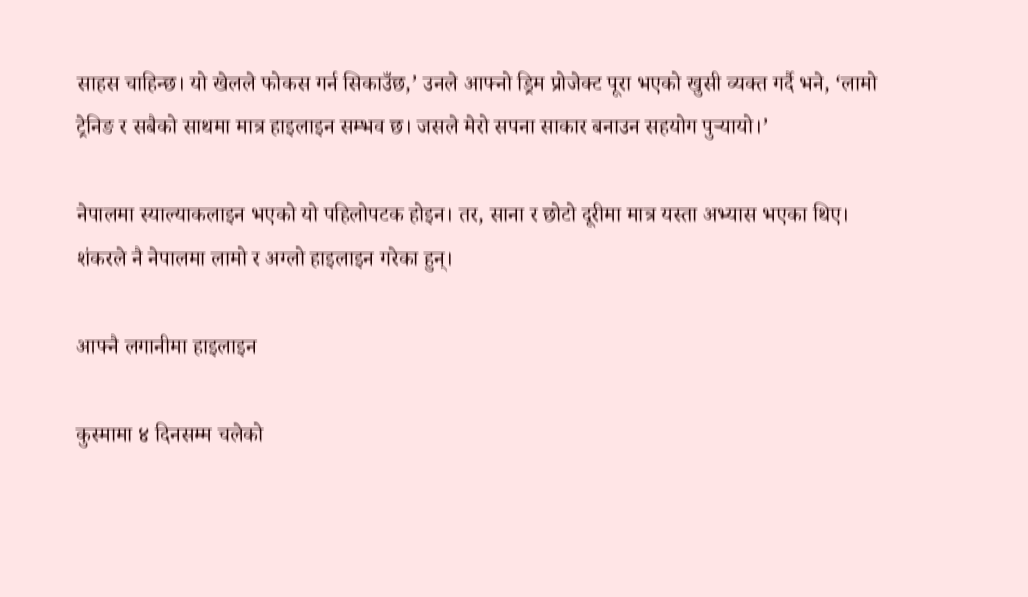साहस चाहिन्छ। यो खेलले फोकस गर्न सिकाउँछ,’ उनले आफ्नो ड्रिम प्रोजेक्ट पूरा भएको खुसी व्यक्त गर्दै भने, ‘लामो ट्रेनिङ र सबैको साथमा मात्र हाइलाइन सम्भव छ। जसले मेरो सपना साकार बनाउन सहयोग पुर्‍यायो।’

नेपालमा स्याल्याकलाइन भएको यो पहिलोपटक होइन। तर, साना र छोटो दूरीमा मात्र यस्ता अभ्यास भएका थिए। शंकरले नै नेपालमा लामो र अग्लो हाइलाइन गरेका हुन्।

आफ्नै लगानीमा हाइलाइन

कुस्मामा ४ दिनसम्म चलेको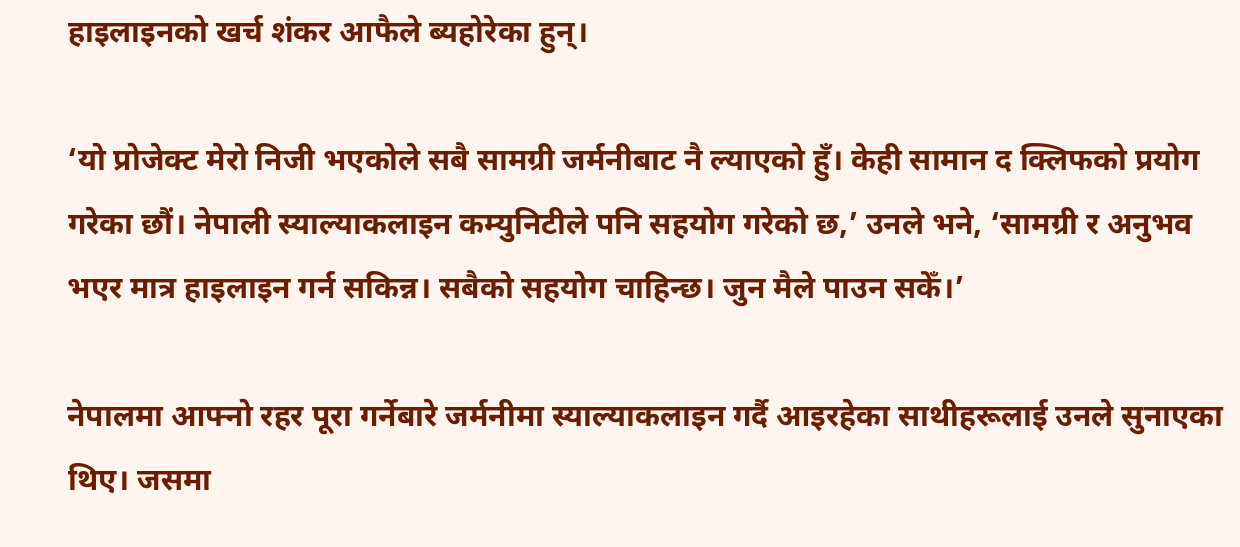हाइलाइनको खर्च शंकर आफैले ब्यहोरेका हुन्।

‘यो प्रोजेक्ट मेरो निजी भएकोले सबै सामग्री जर्मनीबाट नै ल्याएको हुँ। केही सामान द क्लिफको प्रयोग गरेका छौं। नेपाली स्याल्याकलाइन कम्युनिटीले पनि सहयोग गरेको छ,’ उनले भने, ‘सामग्री र अनुभव भएर मात्र हाइलाइन गर्न सकिन्न। सबैको सहयोग चाहिन्छ। जुन मैले पाउन सकेँ।’

नेपालमा आफ्नो रहर पूरा गर्नेबारे जर्मनीमा स्याल्याकलाइन गर्दै आइरहेका साथीहरूलाई उनले सुनाएका थिए। जसमा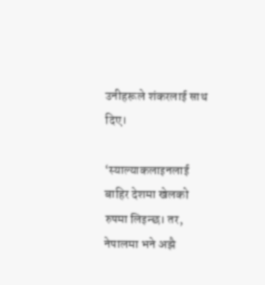उनीहरूले शंकरलाई साथ दिए।

‘स्याल्याकलाइनलाई बाहिर देशमा खेलको रुपमा लिइन्छ। तर, नेपालमा भने अझै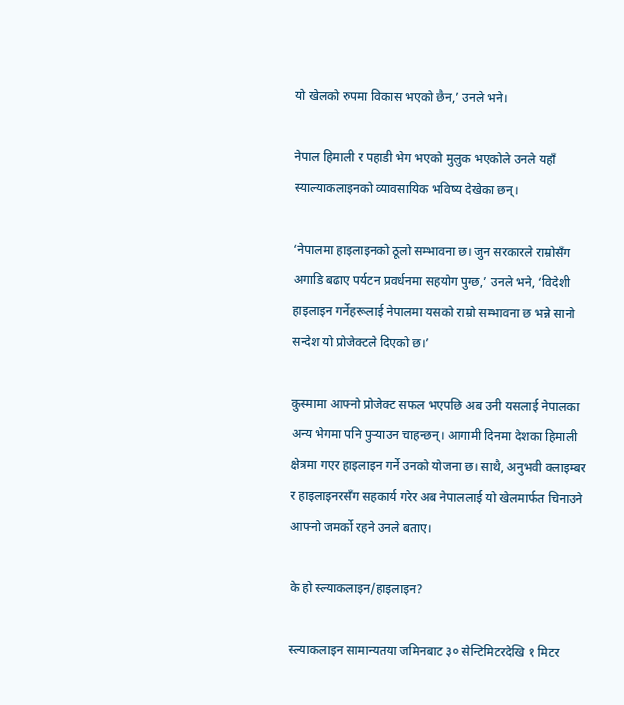यो खेलको रुपमा विकास भएको छैन,’ उनले भने।

नेपाल हिमाली र पहाडी भेग भएको मुलुक भएकोले उनले यहाँ स्याल्याकलाइनको व्यावसायिक भविष्य देखेका छन्।

‘नेपालमा हाइलाइनको ठूलो सम्भावना छ। जुन सरकारले राम्रोसँग अगाडि बढाए पर्यटन प्रवर्धनमा सहयोग पुग्छ,’ उनले भने, ‘विदेशी हाइलाइन गर्नेहरूलाई नेपालमा यसको राम्रो सम्भावना छ भन्ने सानो सन्देश यो प्रोजेक्टले दिएको छ।’

कुस्मामा आफ्नो प्रोजेक्ट सफल भएपछि अब उनी यसलाई नेपालका अन्य भेगमा पनि पुर्‍याउन चाहन्छन्। आगामी दिनमा देशका हिमाली क्षेत्रमा गएर हाइलाइन गर्ने उनको योजना छ। साथै, अनुभवी क्लाइम्बर र हाइलाइनरसँग सहकार्य गरेर अब नेपाललाई यो खेलमार्फत चिनाउने आफ्नो जमर्को रहने उनले बताए।

के हो स्ल्याकलाइन/हाइलाइन?

स्ल्याकलाइन सामान्यतया जमिनबाट ३० सेन्टिमिटरदेखि १ मिटर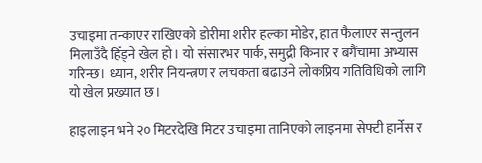उचाइमा तन्काएर राखिएको डोरीमा शरीर हल्का मोडेर, हात फैलाएर सन्तुलन मिलाउँदै हिँड्ने खेल हो। यो संसारभर पार्क, समुद्री किनार र बगैंचामा अभ्यास गरिन्छ। ध्यान, शरीर नियन्त्रण र लचकता बढाउने लोकप्रिय गतिविधिको लागि यो खेल प्रख्यात छ।

हाइलाइन भने २० मिटरदेखि मिटर उचाइमा तानिएको लाइनमा सेफ्टी हार्नेस र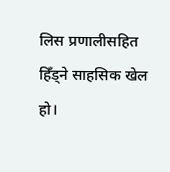लिस प्रणालीसहित हिँड्ने साहसिक खेल हो।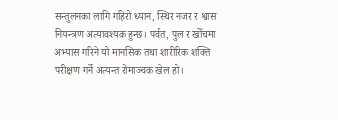सन्तुलनका लागि गहिरो ध्यान, स्थिर नजर र श्वास नियन्त्रण अत्यावश्यक हुन्छ। पर्वत, पुल र खोँचमा अभ्यास गरिने यो मानसिक तथा शारीरिक शक्ति परीक्षण गर्ने अत्यन्त रोमाञ्चक खेल हो।